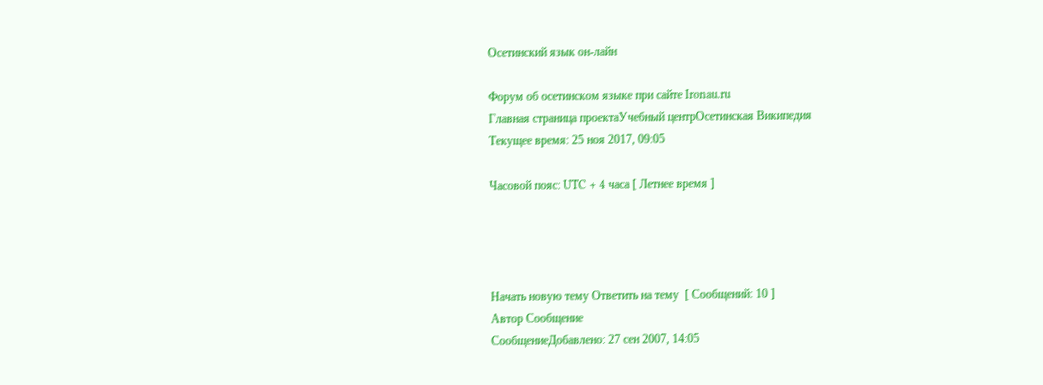Осетинский язык он-лайн

Форум об осетинском языке при сайте Ironau.ru
Главная страница проектаУчебный центрОсетинская Википедия
Текущее время: 25 ноя 2017, 09:05

Часовой пояс: UTC + 4 часа [ Летнее время ]




Начать новую тему Ответить на тему  [ Сообщений: 10 ]
Автор Сообщение
СообщениеДобавлено: 27 сен 2007, 14:05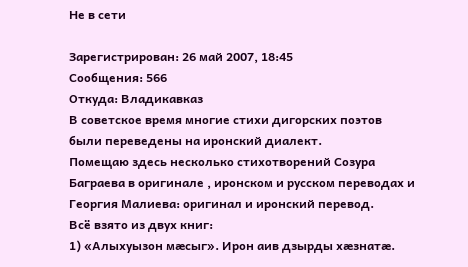Не в сети

Зарегистрирован: 26 май 2007, 18:45
Сообщения: 566
Откуда: Владикавказ
В советское время многие стихи дигорских поэтов были переведены на иронский диалект.
Помещаю здесь несколько стихотворений Созура Баграева в оригинале , иронском и русском переводах и Георгия Малиева: оригинал и иронский перевод.
Всё взято из двух книг:
1) «Алыхуызон мæсыг». Ирон аив дзырды хæзнатæ.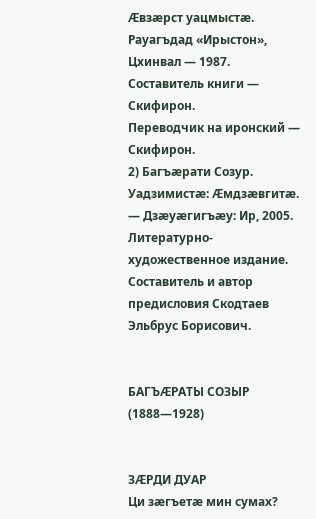Æвзæрст уацмыстæ. Рауагъдад «Ирыстон», Цхинвал — 1987. Составитель книги — Скифирон.
Переводчик на иронский — Скифирон.
2) Багъæрати Созур. Уадзимистæ: Æмдзæвгитæ. — Дзæуæгигъæу: Ир, 2005.
Литературно-художественное издание.
Составитель и автор предисловия Скодтаев Эльбрус Борисович.


БАГЪÆРАТЫ СОЗЫР (1888—1928)


ЗÆРДИ ДУАР
Ци зæгъетæ мин сумах?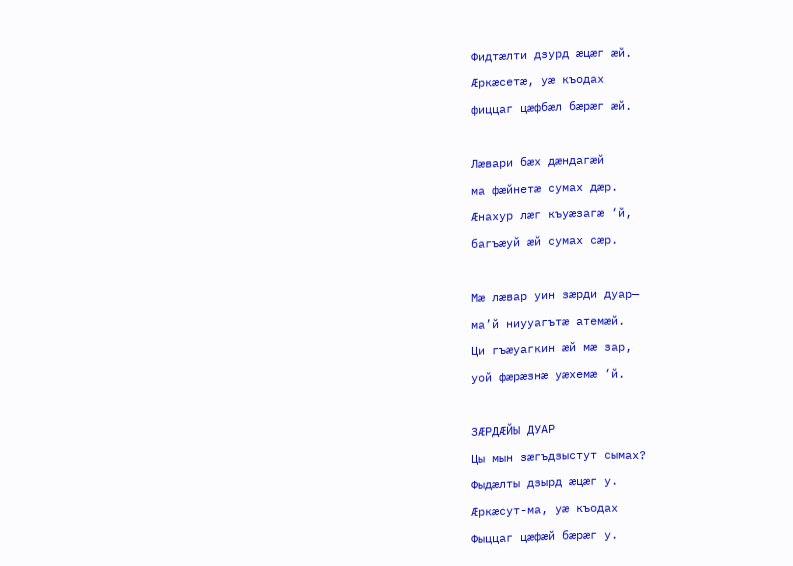Фидтæлти дзурд æцæг æй.
Æркæсетæ, уæ къодах
фиццаг цæфбæл бæрæг æй.

Лæвари бæх дæндагæй
ма фæйнетæ сумах дæр.
Æнахур лæг къуæзагæ ‘й,
багъæуй æй сумах сæр.

Мæ лæвар уин зæрди дуар—
ма’й ниууагътæ атемæй.
Ци гъæуагкин æй мæ зар,
уой фæрæзнæ уæхемæ ‘й.

ЗÆРДÆЙЫ ДУАР
Цы мын зæгъдзыстут сымах?
Фыдæлты дзырд æцæг у.
Æркæсут-ма, уæ къодах
Фыццаг цæфæй бæрæг у.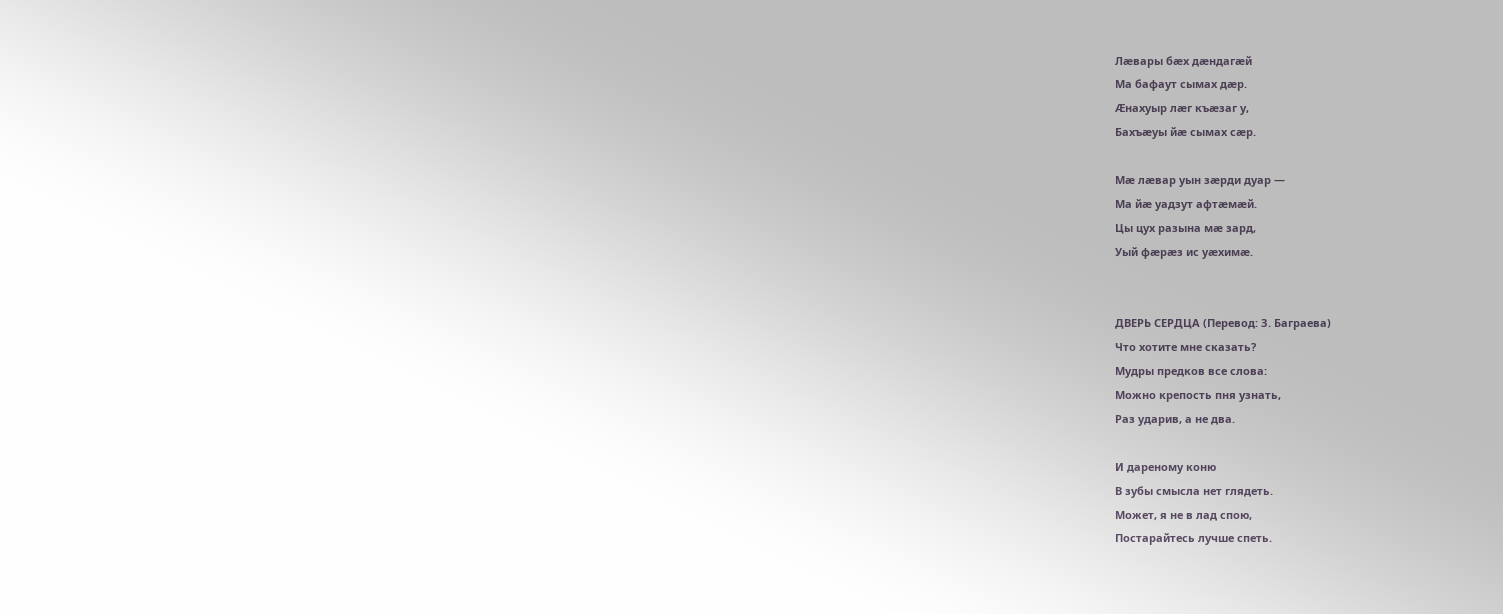Лæвары бæх дæндагæй
Ма бафаут сымах дæр.
Æнахуыр лæг къæзаг у,
Бахъæуы йæ сымах сæр.

Мæ лæвар уын зæрди дуар —
Ма йæ уадзут афтæмæй.
Цы цух разына мæ зард,
Уый фæрæз ис уæхимæ.


ДВЕРЬ СЕРДЦА (Перевод: З. Баграева)
Что хотите мне сказать?
Мудры предков все слова:
Можно крепость пня узнать,
Раз ударив, а не два.

И дареному коню
В зубы смысла нет глядеть.
Может, я не в лад спою,
Постарайтесь лучше спеть.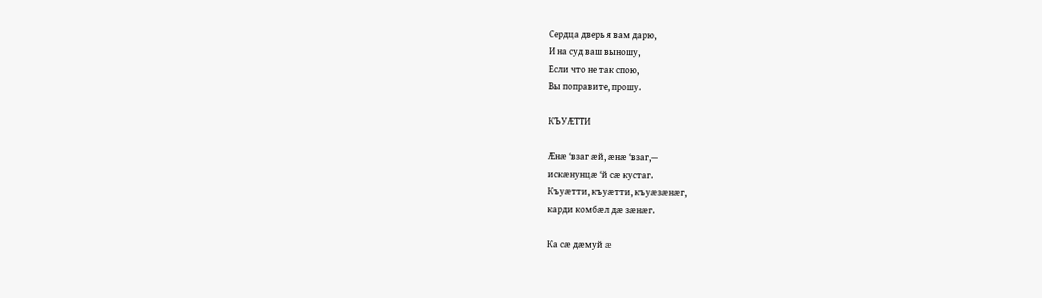Сердца дверь я вам дарю,
И на суд ваш выношу,
Если что не так спою,
Вы поправите, прошу.

КЪУÆТТИ

Æнæ ‘взаг æй, æнæ ‘взаг,—
искæнунцæ ‘й сæ кустаг.
Къуæтти, къуæтти, къуæзæнæг,
карди комбæл дæ зæнæг.

Ка сæ дæмуй æ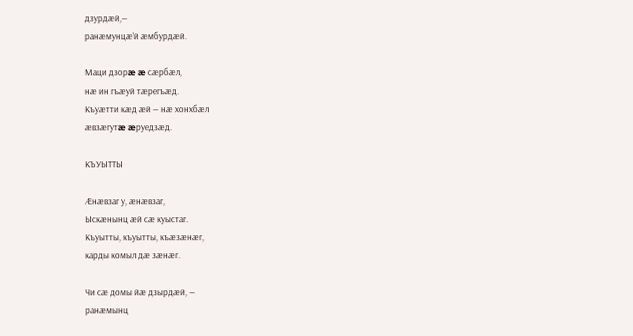дзурдæй,—
ранæмунцæ’й æмбурдæй.

Маци дзорæ æ сæрбæл,
нæ ин гъæуй тæрегъæд.
Къуæтти кæд æй — нæ хонхбæл
æвзæгутæ æруедзæд.

КЪУЫТТЫ

Æнæвзаг у, æнæвзаг,
Ыскæнынц æй сæ куыстаг.
Къуытты, къуытты, къæзæнæг,
карды комыл дæ зæнæг.

Чи сæ домы йæ дзырдæй, —
ранæмынц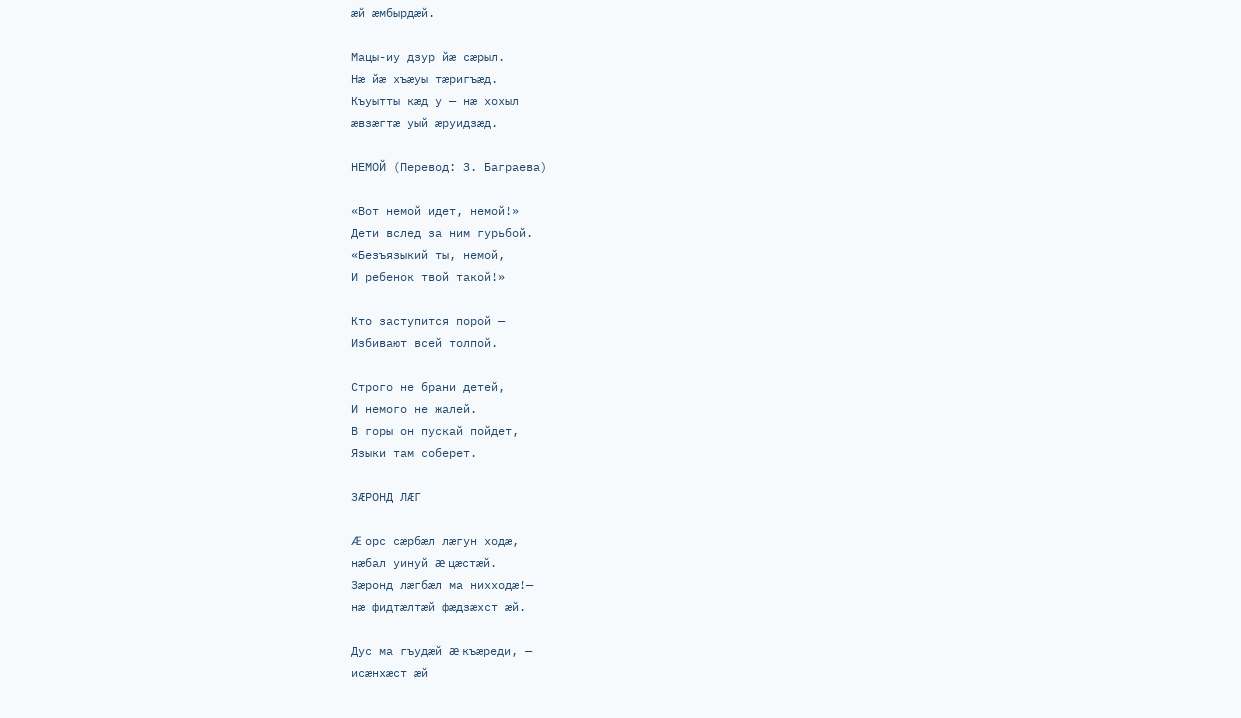æй æмбырдæй.

Мацы-иу дзур йæ сæрыл.
Нæ йæ хъæуы тæригъæд.
Къуытты кæд у — нæ хохыл
æвзæгтæ уый æруидзæд.

НЕМОЙ (Перевод: З. Баграева)

«Вот немой идет, немой!»
Дети вслед за ним гурьбой.
«Безъязыкий ты, немой,
И ребенок твой такой!»

Кто заступится порой —
Избивают всей толпой.

Строго не брани детей,
И немого не жалей.
В горы он пускай пойдет,
Языки там соберет.

ЗÆРОНД ЛÆГ

Æ орс сæрбæл лæгун ходæ,
нæбал уинуй æ цæстæй.
Зæронд лæгбæл ма нихходæ!—
нæ фидтæлтæй фæдзæхст æй.

Дус ма гъудæй æ къæреди, —
исæнхæст æй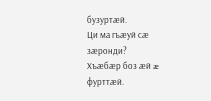бузуртæй.
Ци ма гъæуй сæ зæронди?
Хъæбæр боз æй æ фурттæй.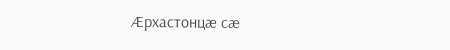Æрхастонцæ сæ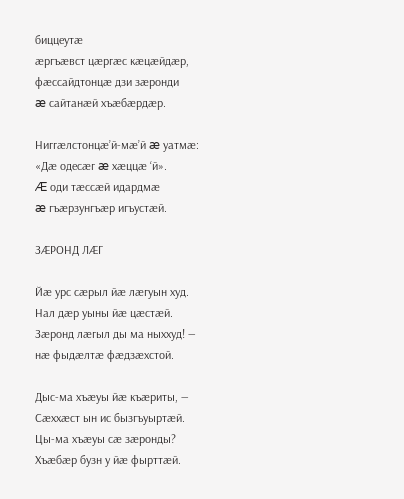биццеутæ
æргъæвст цæргæс кæцæйдæр,
фæссайдтонцæ дзи зæронди
æ сайтанæй хъæбæрдæр.

Ниггæлстонцæ’й-мæ’й æ уатмæ:
«Дæ одесæг æ хæццæ ‘й».
Æ оди тæссæй идардмæ
æ гъæрзунгъæр игъустæй.

ЗÆРОНД ЛÆГ

Йæ урс сæрыл йæ лæгуын худ.
Нал дæр уыны йæ цæстæй.
Зæронд лæгыл ды ма ныххуд! —
нæ фыдæлтæ фæдзæхстой.

Дыс-ма хъæуы йæ къæриты, —
Сæххæст ын ис бызгъуыртæй.
Цы-ма хъæуы сæ зæронды?
Хъæбæр бузн у йæ фырттæй.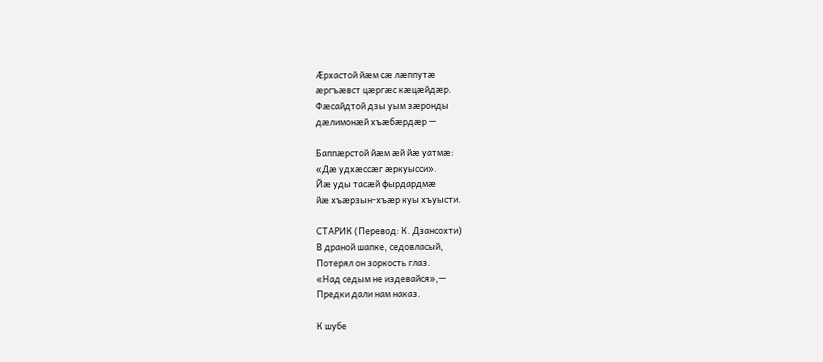Æрхастой йæм сæ лæппутæ
æргъæвст цæргæс кæцæйдæр.
Фæсайдтой дзы уым зæронды
дæлимонæй хъæбæрдæр —

Баппæрстой йæм æй йæ уатмæ:
«Дæ удхæссæг æркуысси».
Йæ уды тасæй фырдардмæ
йæ хъæрзын-хъæр куы хъуысти.

СТАРИК (Перевод: К. Дзансохти)
В драной шапке, седовласый,
Потерял он зоркость глаз.
«Над седым не издевайся»,—
Предки дали нам наказ.

К шубе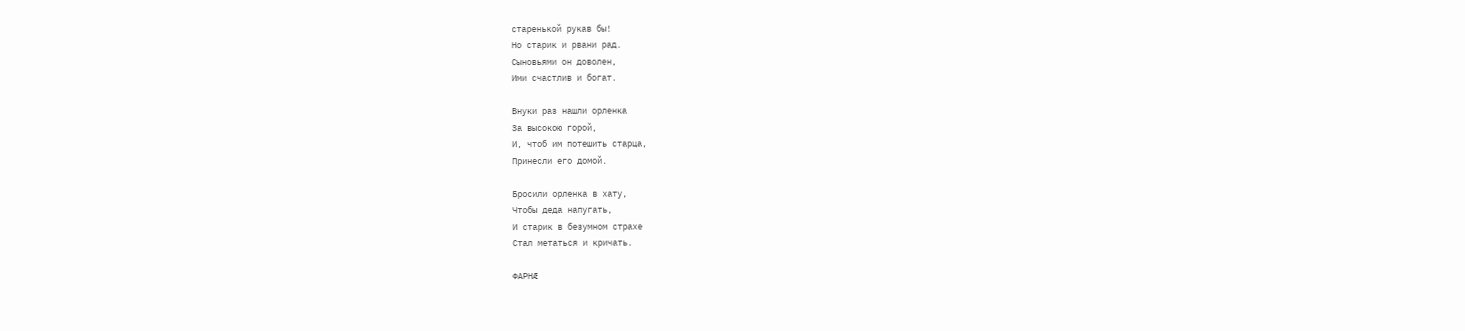старенькой рукав бы!
Но старик и рвани рад.
Сыновьями он доволен,
Ими счастлив и богат.

Внуки раз нашли орленка
За высокою горой,
И, чтоб им потешить старца,
Принесли его домой.

Бросили орленка в хату,
Чтобы деда напугать,
И старик в безумном страхе
Стал метаться и кричать.

ФАРНÆ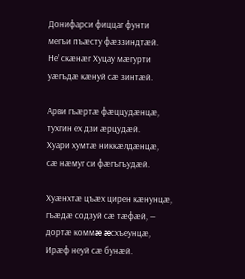Донифарси фиццаг фунти
мегъи пъæсту фæззиндтæй.
Не’ скæнæг Хуцау мæгурти
уæгъдæ кæнуй сæ зинтæй.

Арви гъæртæ фæццудæнцæ,
тухгин ех дзи æрцудæй.
Хуари хумтæ никкæлдæнцæ,
сæ нæмуг си фæгъгъудæй.

Хуæнхтæ цъæх цирен кæнунцæ,
гъæдæ содзуй сæ тæфæй, —
дортæ коммæ æсхъеунцæ,
Ирæф неуй сæ бунæй.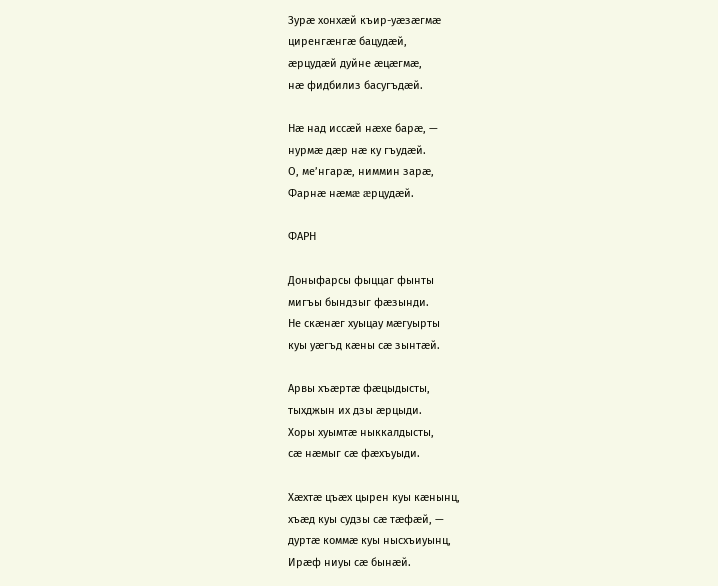Зурæ хонхæй къир-уæзæгмæ
циренгæнгæ бацудæй,
æрцудæй дуйне æцæгмæ,
нæ фидбилиз басугъдæй.

Нæ над иссæй нæхе барæ, —
нурмæ дæр нæ ку гъудæй.
О, ме’нгарæ, ниммин зарæ,
Фарнæ нæмæ æрцудæй.

ФАРН

Доныфарсы фыццаг фынты
мигъы бындзыг фæзынди.
Не скæнæг хуыцау мæгуырты
куы уæгъд кæны сæ зынтæй.

Арвы хъæртæ фæцыдысты,
тыхджын их дзы æрцыди.
Хоры хуымтæ ныккалдысты,
сæ нæмыг сæ фæхъуыди.

Хæхтæ цъæх цырен куы кæнынц,
хъæд куы судзы сæ тæфæй, —
дуртæ коммæ куы нысхъиуынц,
Ирæф ниуы сæ бынæй.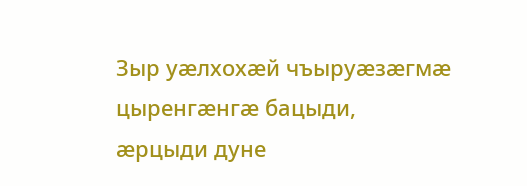Зыр уæлхохæй чъыруæзæгмæ
цыренгæнгæ бацыди,
æрцыди дуне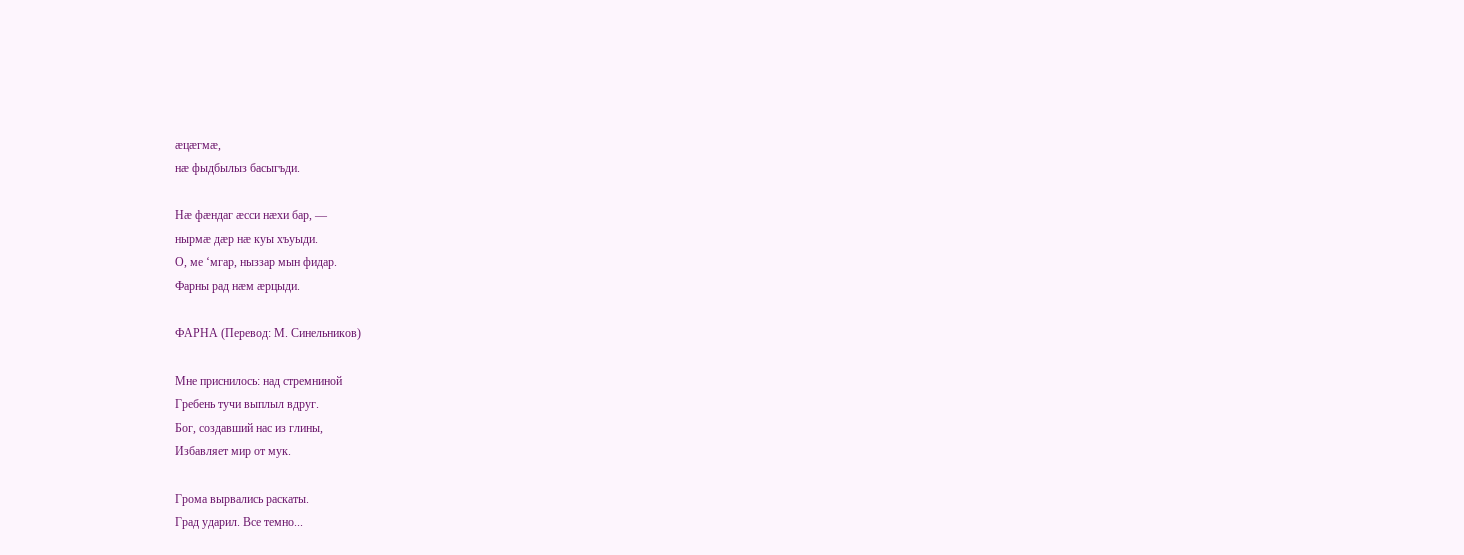æцæгмæ,
нæ фыдбылыз басыгъди.

Нæ фæндаг æсси нæхи бар, —
нырмæ дæр нæ куы хъуыди.
О, ме ‘мгар, ныззар мын фидар.
Фарны рад нæм æрцыди.

ФАРНА (Перевод: М. Синельников)

Мне приснилось: над стремниной
Гребень тучи выплыл вдруг.
Бог, создавший нас из глины,
Избавляет мир от мук.

Грома вырвались раскаты.
Град ударил. Все темно...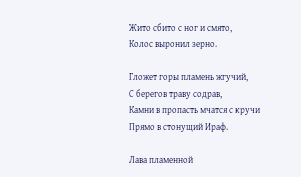Жито сбито с ног и смято,
Колос выронил зерно.

Гложет горы пламень жгучий,
С берегов траву содрав,
Камни в пропасть мчатся с кручи
Прямо в стонущий Ираф.

Лава пламенной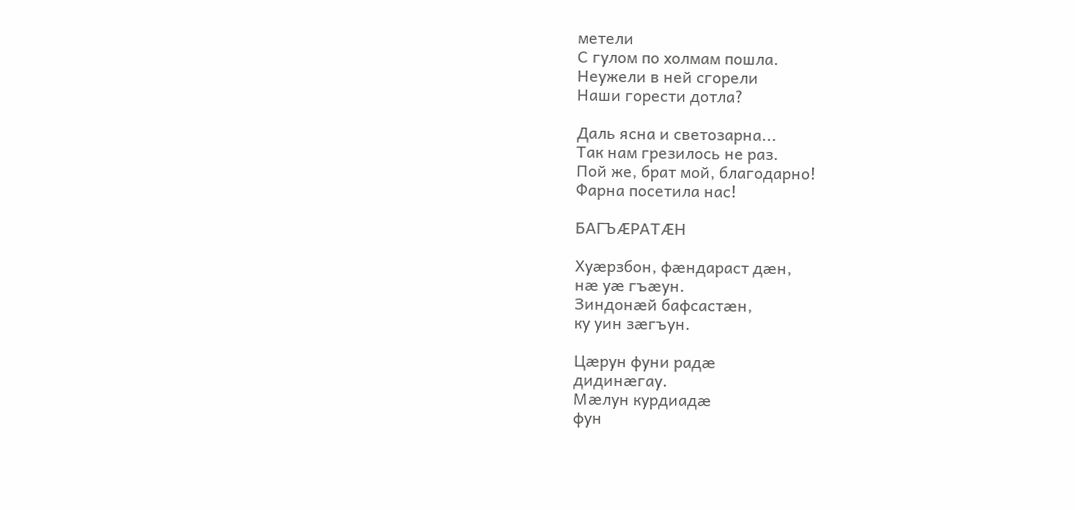метели
С гулом по холмам пошла.
Неужели в ней сгорели
Наши горести дотла?

Даль ясна и светозарна...
Так нам грезилось не раз.
Пой же, брат мой, благодарно!
Фарна посетила нас!

БАГЪÆРАТÆН

Хуæрзбон, фæндараст дæн,
нæ уæ гъæун.
Зиндонæй бафсастæн,
ку уин зæгъун.

Цæрун фуни радæ
дидинæгау.
Мæлун курдиадæ
фун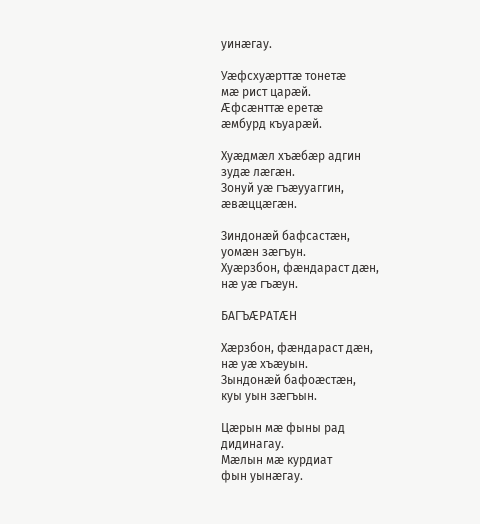уинæгау.

Уæфсхуæрттæ тонетæ
мæ рист царæй.
Æфсæнттæ еретæ
æмбурд къуарæй.

Хуæдмæл хъæбæр адгин
зудæ лæгæн.
Зонуй уæ гъæууаггин,
æвæццæгæн.

Зиндонæй бафсастæн,
уомæн зæгъун.
Хуæрзбон, фæндараст дæн,
нæ уæ гъæун.

БАГЪÆРАТÆН

Хæрзбон, фæндараст дæн,
нæ уæ хъæуын.
Зындонæй бафоæстæн,
куы уын зæгъын.

Цæрын мæ фыны рад
дидинагау.
Мæлын мæ курдиат
фын уынæгау.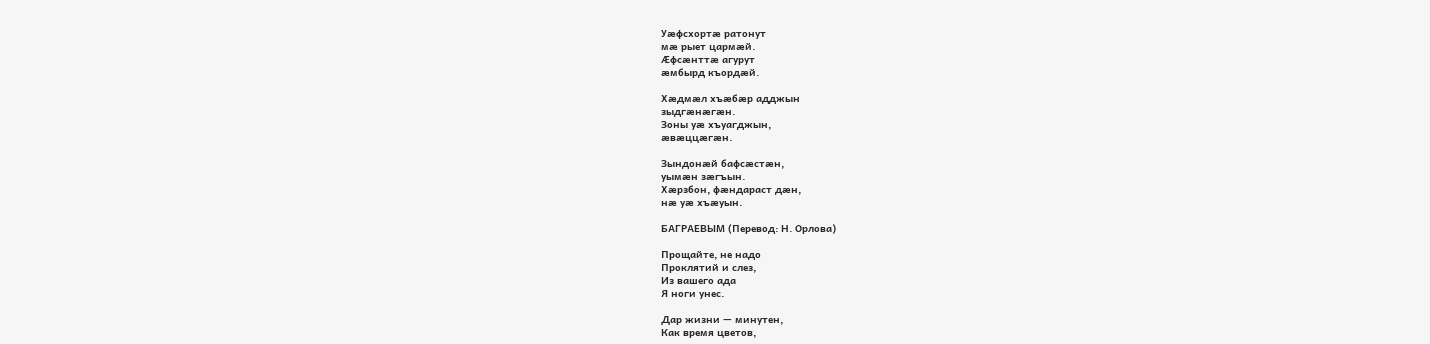Уæфсхортæ ратонут
мæ рыет цармæй.
Æфсæнттæ агурут
æмбырд къордæй.

Хæдмæл хъæбæр адджын
зыдгæнæгæн.
Зоны уæ хъуагджын,
æвæццæгæн.

Зындонæй бафсæстæн,
уымæн зæгъын.
Хæрзбон, фæндараст дæн,
нæ уæ хъæуын.

БАГРАЕВЫМ (Перевод: Н. Орлова)

Прощайте, не надо
Проклятий и слез,
Из вашего ада
Я ноги унес.

Дар жизни — минутен,
Как время цветов,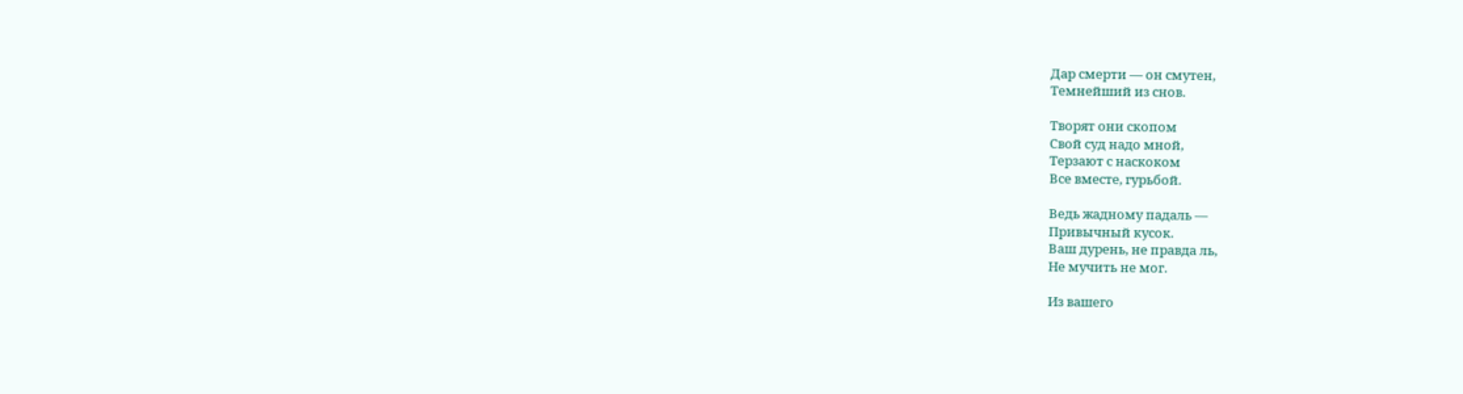Дар смерти — он смутен,
Темнейший из снов.

Творят они скопом
Свой суд надо мной,
Терзают с наскоком
Все вместе, гурьбой.

Ведь жадному падаль —
Привычный кусок.
Ваш дурень, не правда ль,
Не мучить не мог.

Из вашего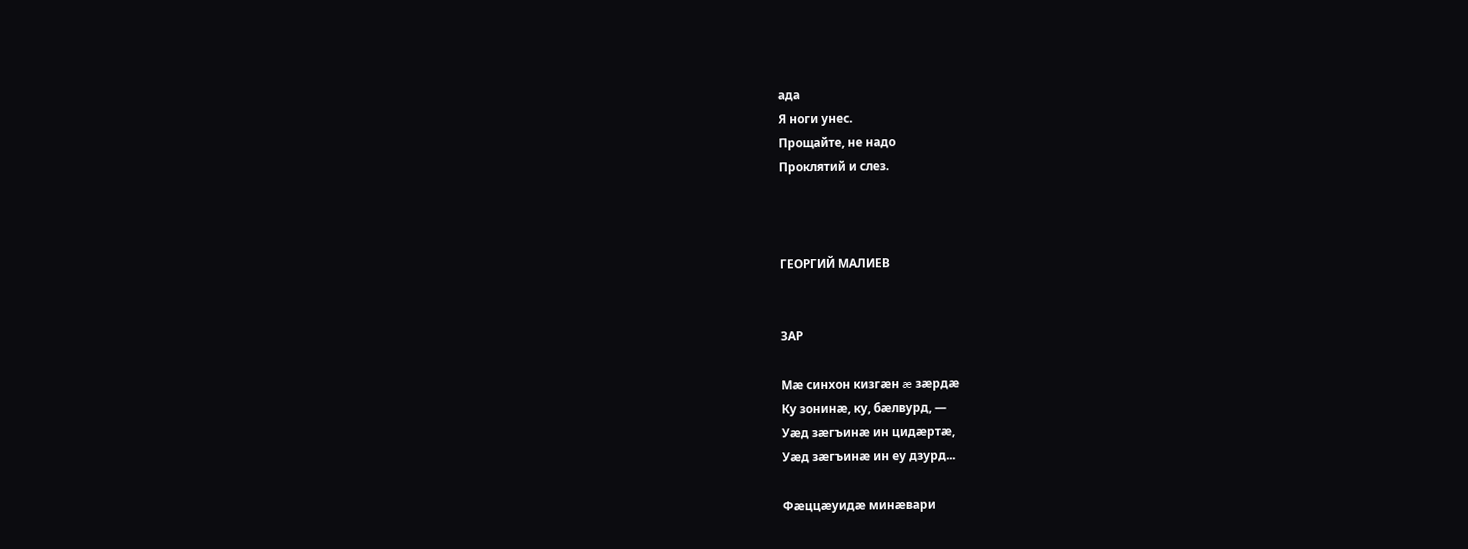ада
Я ноги унес.
Прощайте, не надо
Проклятий и слез.



ГЕОРГИЙ МАЛИЕВ


ЗАР

Мæ синхон кизгæн æ зæрдæ
Ку зонинæ, ку, бæлвурд, —
Уæд зæгъинæ ин цидæртæ,
Уæд зæгъинæ ин еу дзурд...

Фæццæуидæ минæвари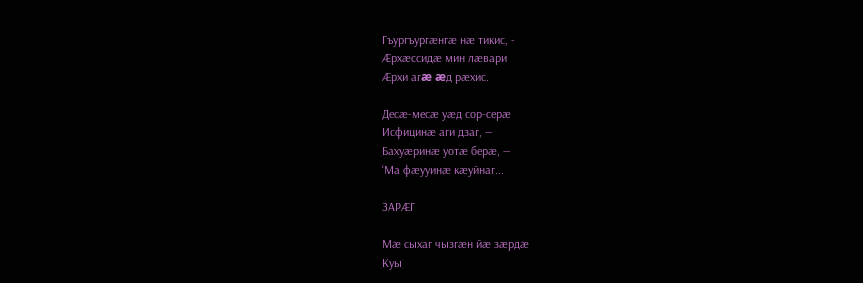Гъургъургæнгæ нæ тикис, -
Æрхæссидæ мин лæвари
Æрхи агæ æд рæхис.

Десæ-месæ уæд сор-серæ
Исфицинæ аги дзаг, —
Бахуæринæ уотæ берæ, —
‘Ма фæууинæ кæуйнаг...

ЗАРÆГ

Мæ сыхаг чызгæн йæ зæрдæ
Куы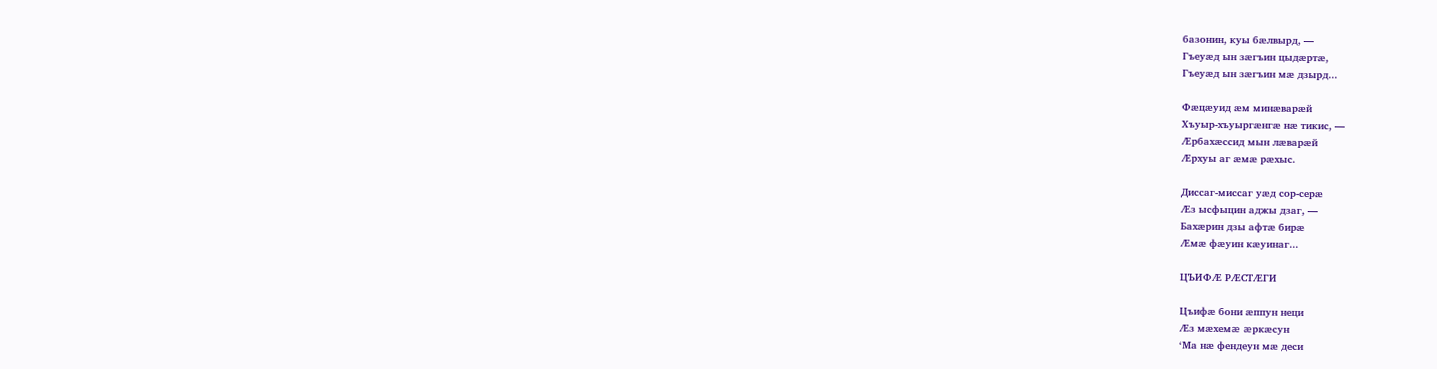базонин, куы бæлвырд, —
Гъеуæд ын зæгъин цыдæртæ,
Гъеуæд ын зæгъин мæ дзырд...

Фæцæуид æм минæварæй
Хъуыр-хъуыргæнгæ нæ тикис, —
Æрбахæссид мын лæварæй
Æрхуы аг æмæ рæхыс.

Диссаг-миссаг уæд сор-серæ
Æз ысфыцин аджы дзаг, —
Бахæрин дзы афтæ бирæ
Æмæ фæуин кæуинаг...

ЦЪИФÆ РÆСТÆГИ

Цъифæ бони æппун неци
Æз мæхемæ æркæсун
‘Ма нæ фендеун мæ деси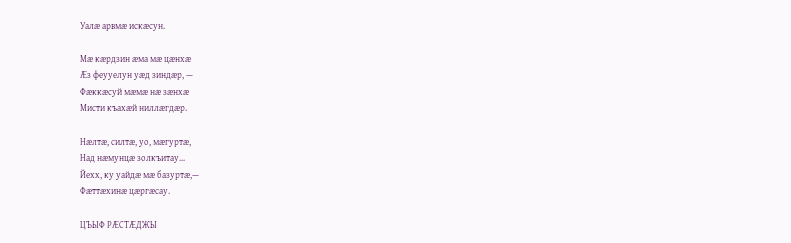Уалæ арвмæ искæсун.

Мæ кæрдзин æма мæ цæнхæ
Æз феууелун уæд зиндæр, —
Фæккæсуй мæмæ нæ зæнхæ
Мисти къахæй ниллæгдæр.

Нæлтæ, силтæ, уо, мæгуртæ,
Над нæмунцæ золкъитау...
Йехх, ку уайдæ мæ базуртæ,—
Фæттæхинæ цæргæсау.

ЦЪЫФ РÆСТÆДЖЫ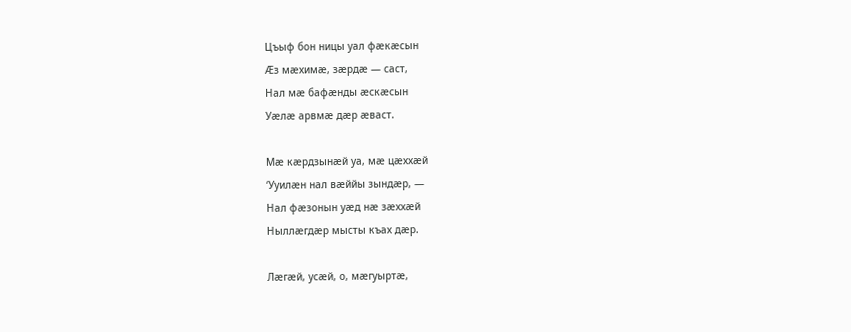Цъыф бон ницы уал фæкæсын
Æз мæхимæ, зæрдæ — саст,
Нал мæ бафæнды æскæсын
Уæлæ арвмæ дæр æваст.

Мæ кæрдзынæй уа, мæ цæххæй
‘Ууилæн нал вæййы зындæр, —
Нал фæзонын уæд нæ зæххæй
Ныллæгдæр мысты къах дæр.

Лæгæй, усæй, о, мæгуыртæ,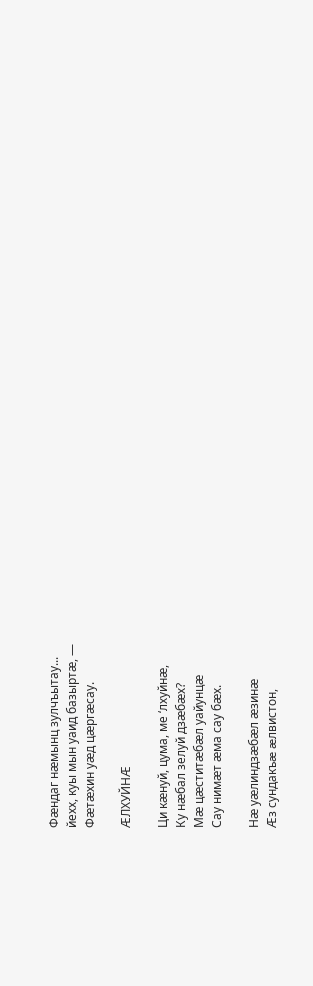Фæндаг нæмынц зулчъытау...
йехх, куы мын уаид базыртæ, —
Фæтæхин уæд цæргæсау.

ÆЛХУЙНÆ

Ци кæнуй, цума, ме ‘лхуйнæ,
Ку нæбал зелуй дзæбæх?
Мæ цæститæбæл уайунцæ
Сау нимæт æма сау бæх.

Нæ уæлиндзæбæл æзинæ
Æз сундакъæ æлвистон,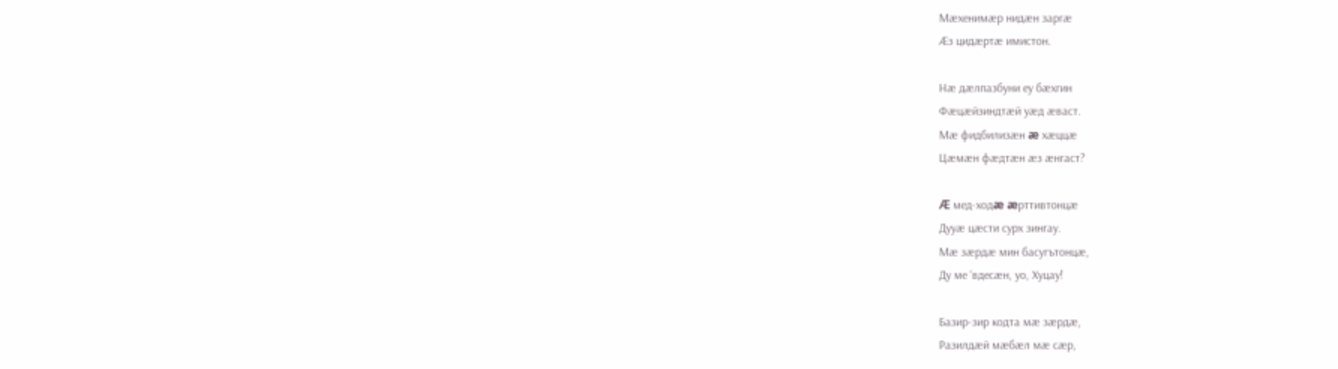Мæхенимæр нидæн заргæ
Æз цидæртæ имистон.

Нæ дæлпазбуни еу бæхгин
Фæцæйзиндтæй уæд æваст.
Мæ фидбилизæн æ хæццæ
Цæмæн фæдтæн æз æнгаст?

Æ мед-ходæ æрттивтонцæ
Дууæ цæсти сурх зингау.
Мæ зæрдæ мин басугътонцæ,
Ду ме ‘вдесæн, уо, Хуцау!

Базир-зир кодта мæ зæрдæ,
Разилдæй мæбæл мæ сæр,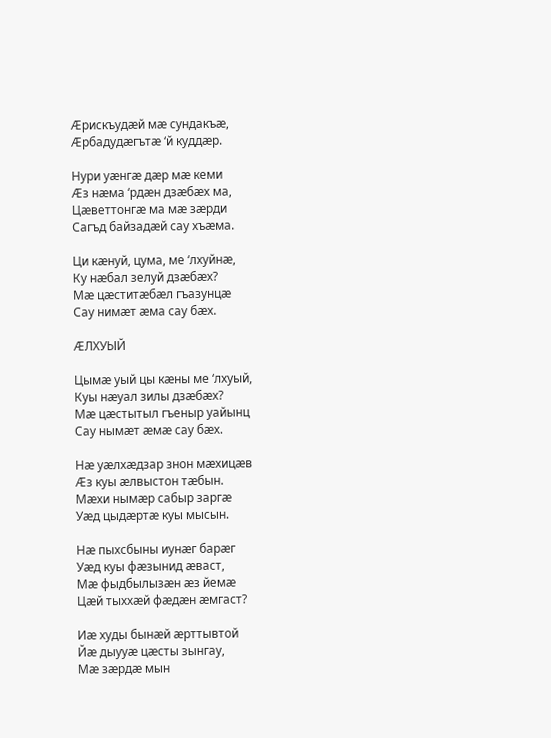Æрискъудæй мæ сундакъæ,
Æрбадудæгътæ ‘й куддæр.

Нури уæнгæ дæр мæ кеми
Æз нæма ‘рдæн дзæбæх ма,
Цæветтонгæ ма мæ зæрди
Сагъд байзадæй сау хъæма.

Ци кæнуй, цума, ме ‘лхуйнæ,
Ку нæбал зелуй дзæбæх?
Мæ цæститæбæл гъазунцæ
Сау нимæт æма сау бæх.

ÆЛХУЫЙ

Цымæ уый цы кæны ме ‘лхуый,
Куы нæуал зилы дзæбæх?
Мæ цæстытыл гъеныр уайынц
Сау нымæт æмæ сау бæх.

Нæ уæлхæдзар знон мæхицæв
Æз куы æлвыстон тæбын.
Мæхи нымæр сабыр заргæ
Уæд цыдæртæ куы мысын.

Нæ пыхсбыны иунæг барæг
Уæд куы фæзынид æваст,
Мæ фыдбылызæн æз йемæ
Цæй тыххæй фæдæн æмгаст?

Иæ худы бынæй æрттывтой
Йæ дыууæ цæсты зынгау,
Мæ зæрдæ мын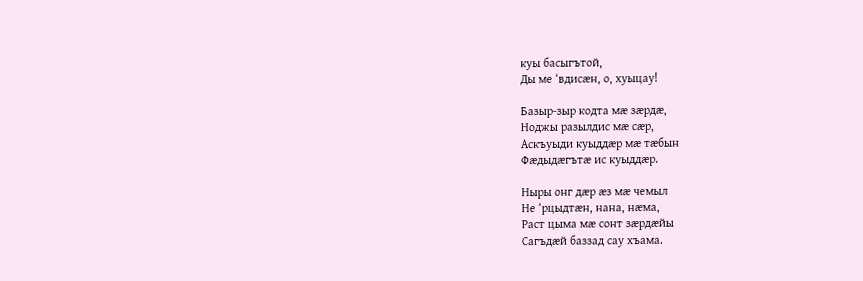куы басыгътой,
Ды ме ‘вдисæн, о, хуыцау!

Базыр-зыр кодта мæ зæрдæ,
Ноджы разылдис мæ сæр,
Аскъуыди куыддæр мæ тæбын
Фæдыдæгътæ ис куыддæр.

Ныры онг дæр æз мæ чемыл
Не ‘рцыдтæн, нана, нæма,
Раст цыма мæ сонт зæрдæйы
Сагъдæй баззад сау хъама.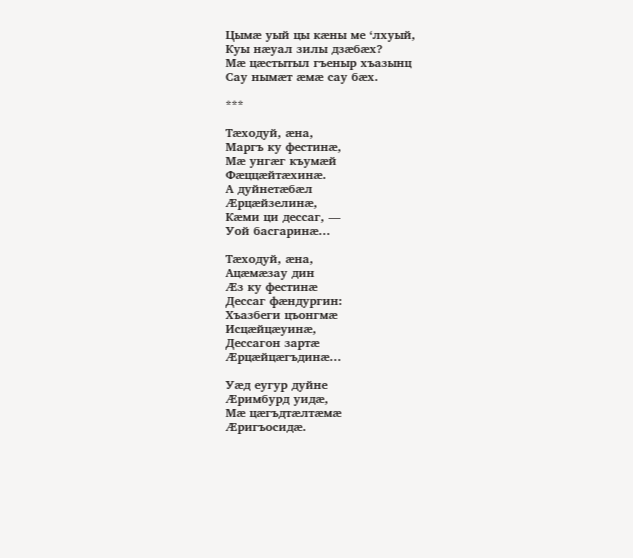Цымæ уый цы кæны ме ‘лхуый,
Куы нæуал зилы дзæбæх?
Мæ цæстытыл гъеныр хъазынц
Сау нымæт æмæ сау бæх.

***

Тæходуй, æна,
Маргъ ку фестинæ,
Мæ унгæг къумæй
Фæццæйтæхинæ.
А дуйнетæбæл
Æрцæйзелинæ,
Кæми ци дессаг, —
Уой басгаринæ...

Тæходуй, æна,
Ацæмæзау дин
Æз ку фестинæ
Дессаг фæндургин:
Хъазбеги цъонгмæ
Исцæйцæуинæ,
Дессагон зартæ
Æрцæйцæгъдинæ...

Уæд еугур дуйне
Æримбурд уидæ,
Мæ цæгъдтæлтæмæ
Æригъосидæ.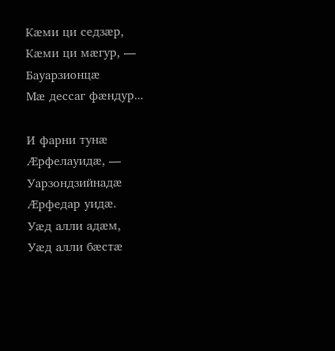Кæми ци седзæр,
Кæми ци мæгур, —
Бауарзионцæ
Мæ дессаг фæндур...

И фарни тунæ
Æрфелауидæ, —
Уарзондзийнадæ
Æрфедар уидæ.
Уæд алли адæм,
Уæд алли бæстæ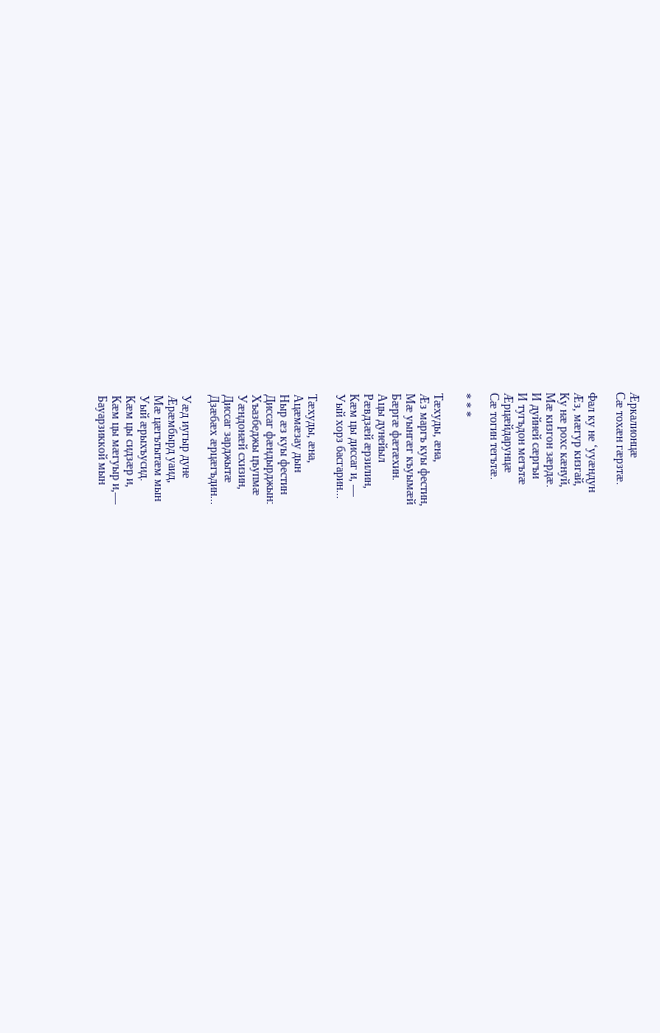Æркалионцæ
Сæ тохæн гæрзтæ.

Фал ку не ‘ууæндун
Æз, мæгур кизгай,
Ку нæ рохс кæнуй,
Мæ кизгон зæрдæ.
И дуйней сæргъи
И тугъдон мегътæ
Æрцæйдарунцæ
Сæ тогин тегътæ.

* * *

Тæхуды, æна,
Æз маргъ куы фестин,
Мæ уынгæг къуымæй
Бæргæ фæтæхин.
Ацы дунейыл
Рæвдзæй æрзилин,
Кæм цы диссаг и, —
Уый хорз басгарин...

Тæхуды, æна,
Ацæмæзау дын
Ныр æз куы фестин
Диссаг фæндырджын:
Хъазбеджы цъупмæ
Уæндонæй схизин,
Диссаг зарджытæ
Дзæбæх æрцæгъдин...

Уæд иугыр дуне
Æрæмбырд уаид,
Мæ цæгътытæм мын
Уый æрыхъусид.
Кæм цы сидзæр и,
Кæм цы мæгуыр и,—
Бауарзиккой мын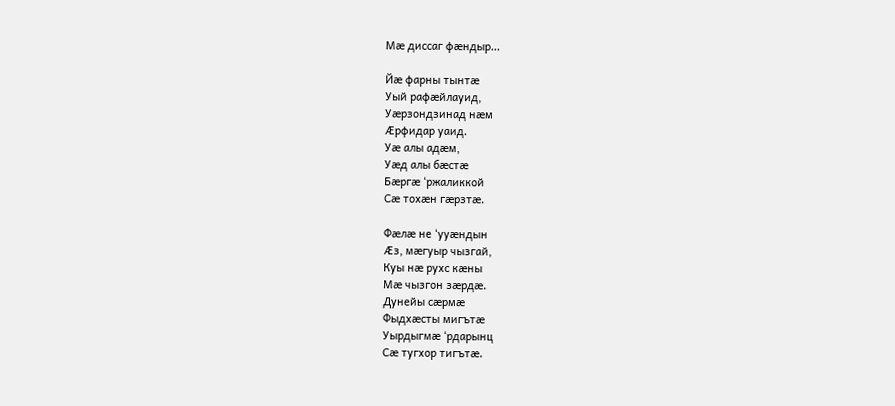Мæ диссаг фæндыр...

Йæ фарны тынтæ
Уый рафæйлауид,
Уæрзондзинад нæм
Æрфидар уаид.
Уæ алы адæм,
Уæд алы бæстæ
Бæргæ ‘ржаликкой
Сæ тохæн гæрзтæ.

Фæлæ не ‘ууæндын
Æз, мæгуыр чызгай,
Куы нæ рухс кæны
Мæ чызгон зæрдæ.
Дунейы сæрмæ
Фыдхæсты мигътæ
Уырдыгмæ ‘рдарынц
Сæ тугхор тигътæ.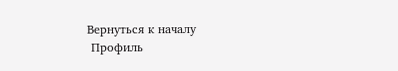Вернуться к началу
 Профиль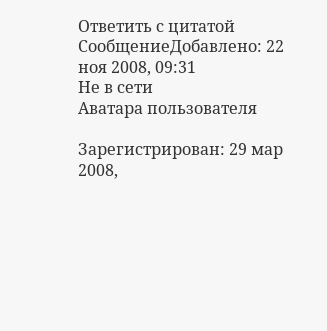Ответить с цитатой
СообщениеДобавлено: 22 ноя 2008, 09:31
Не в сети
Аватара пользователя

Зарегистрирован: 29 мар 2008,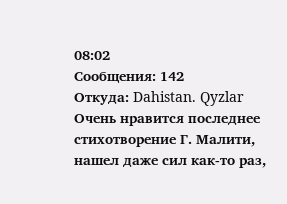08:02
Сообщения: 142
Откуда: Dahistan. Qyzlar
Очень нравится последнее стихотворение Г. Малити, нашел даже сил как-то раз,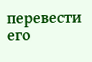перевести его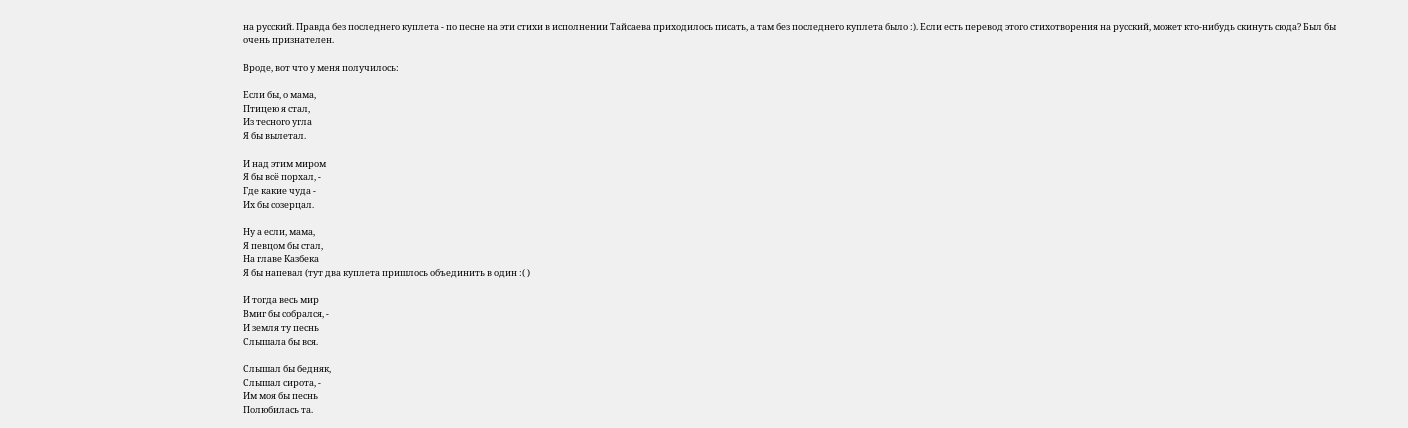на русский. Правда без последнего куплета - по песне на эти стихи в исполнении Тайсаева приходилось писать, а там без последнего куплета было :). Если есть перевод этого стихотворения на русский, может кто-нибудь скинуть сюда? Был бы очень признателен.

Вроде, вот что у меня получилось:

Если бы, о мама,
Птицею я стал,
Из тесного угла
Я бы вылетал.

И над этим миром
Я бы всё порхал, -
Где какие чуда -
Их бы созерцал.

Ну а если, мама,
Я певцом бы стал,
На главе Казбека
Я бы напевал (тут два куплета пришлось объединить в один :( )

И тогда весь мир
Вмиг бы собрался, -
И земля ту песнь
Слышала бы вся.

Слышал бы бедняк,
Слышал сирота, -
Им моя бы песнь
Полюбилась та.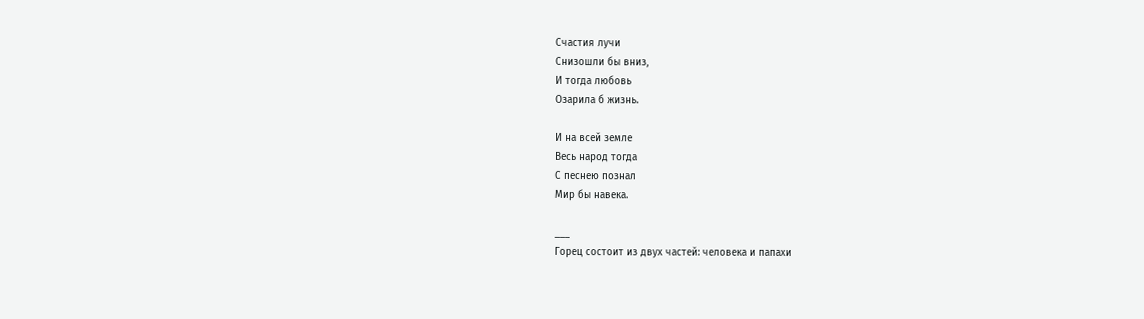Счастия лучи
Снизошли бы вниз,
И тогда любовь
Озарила б жизнь.

И на всей земле
Весь народ тогда
С песнею познал
Мир бы навека.

___
Горец состоит из двух частей: человека и папахи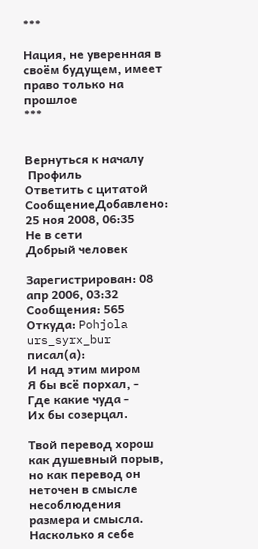***

Нация, не уверенная в своём будущем, имеет право только на прошлое
***


Вернуться к началу
 Профиль
Ответить с цитатой
СообщениеДобавлено: 25 ноя 2008, 06:35
Не в сети
Добрый человек

Зарегистрирован: 08 апр 2006, 03:32
Сообщения: 565
Откуда: Pohjola
urs_syrx_bur писал(а):
И над этим миром
Я бы всё порхал, -
Где какие чуда -
Их бы созерцал.

Твой перевод хорош как душевный порыв, но как перевод он неточен в смысле несоблюдения размера и смысла. Насколько я себе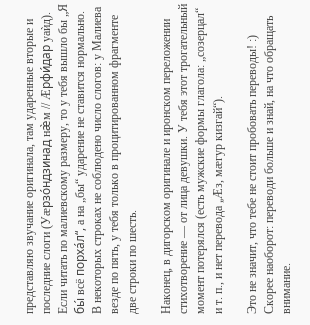представляю звучание оригинала, там ударенные вторые и последние слоги (Уæрзо́ндзинад нæ̀м // Æрфи́дар уаѝд). Если читать по малиевскому размеру, то у тебя вышло бы „Я бы́ всё порха́л“, а на „бы“ ударение не ставится нормально. В некоторых строках не соблюдено число слогов: у Малиева везде по пять, у тебя только в процитированном фрагменте две строки по шесть.

Наконец, в дигорском оригинале и иронском переложении стихотворение — от лица девушки. У тебя этот трогательный момент потерялся (есть мужские формы глагола: „созерцал“ и т. п., и нет перевода „Æз, мæгур кизгай“).

Это не значит, что тебе не стоит пробовать переводы! :) Скорее наоборот: переводи больше и знай, на что обращать внимание.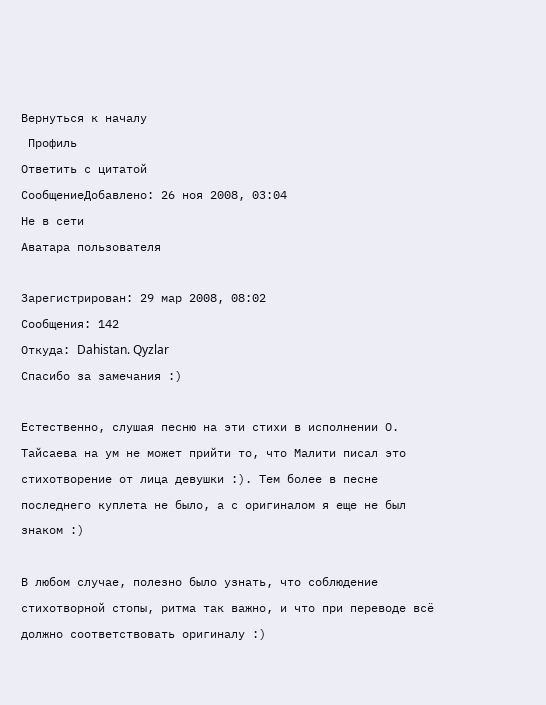Вернуться к началу
 Профиль
Ответить с цитатой
СообщениеДобавлено: 26 ноя 2008, 03:04
Не в сети
Аватара пользователя

Зарегистрирован: 29 мар 2008, 08:02
Сообщения: 142
Откуда: Dahistan. Qyzlar
Спасибо за замечания :)

Естественно, слушая песню на эти стихи в исполнении О. Тайсаева на ум не может прийти то, что Малити писал это стихотворение от лица девушки :). Тем более в песне последнего куплета не было, а с оригиналом я еще не был знаком :)

В любом случае, полезно было узнать, что соблюдение стихотворной стопы, ритма так важно, и что при переводе всё должно соответствовать оригиналу :)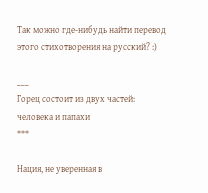Так можно где-нибудь найти перевод этого стихотворения на русский? :)

___
Горец состоит из двух частей: человека и папахи
***

Нация, не уверенная в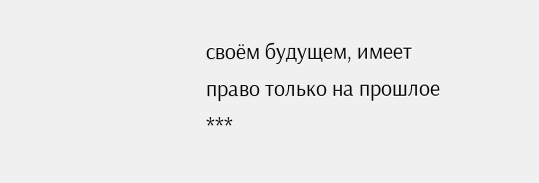своём будущем, имеет право только на прошлое
***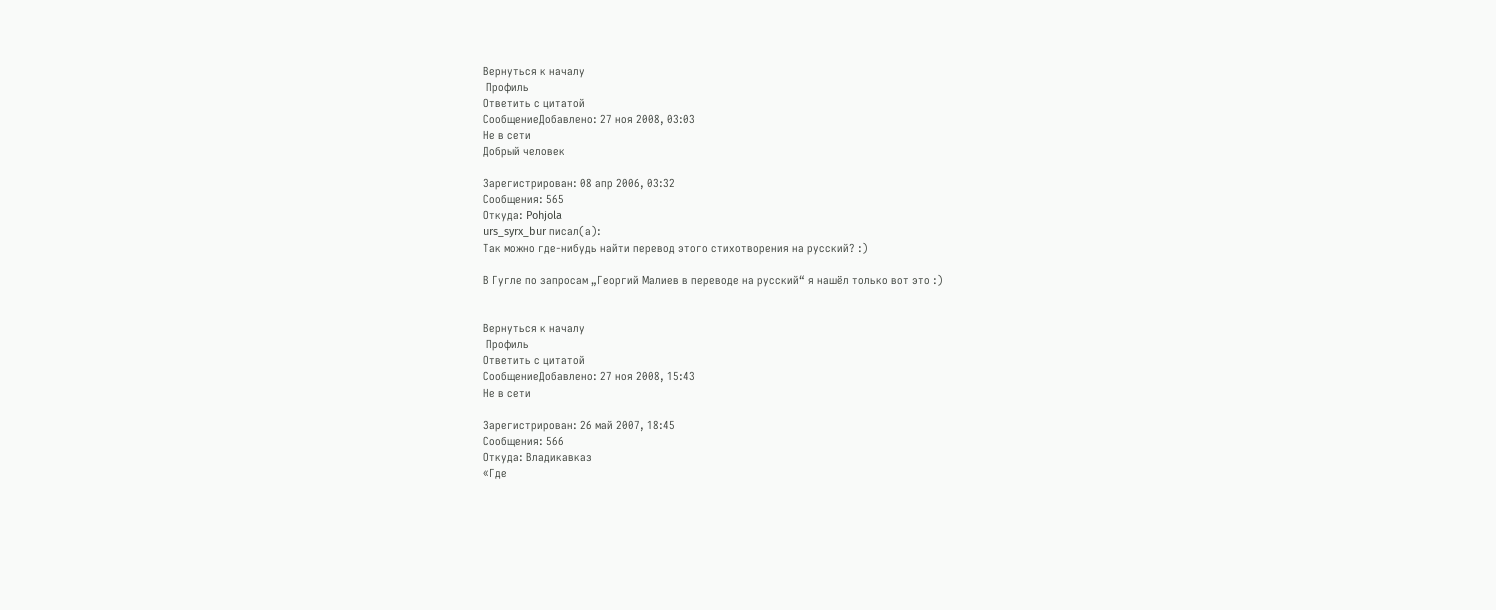Вернуться к началу
 Профиль
Ответить с цитатой
СообщениеДобавлено: 27 ноя 2008, 03:03
Не в сети
Добрый человек

Зарегистрирован: 08 апр 2006, 03:32
Сообщения: 565
Откуда: Pohjola
urs_syrx_bur писал(а):
Так можно где-нибудь найти перевод этого стихотворения на русский? :)

В Гугле по запросам „Георгий Малиев в переводе на русский“ я нашёл только вот это :)


Вернуться к началу
 Профиль
Ответить с цитатой
СообщениеДобавлено: 27 ноя 2008, 15:43
Не в сети

Зарегистрирован: 26 май 2007, 18:45
Сообщения: 566
Откуда: Владикавказ
«Где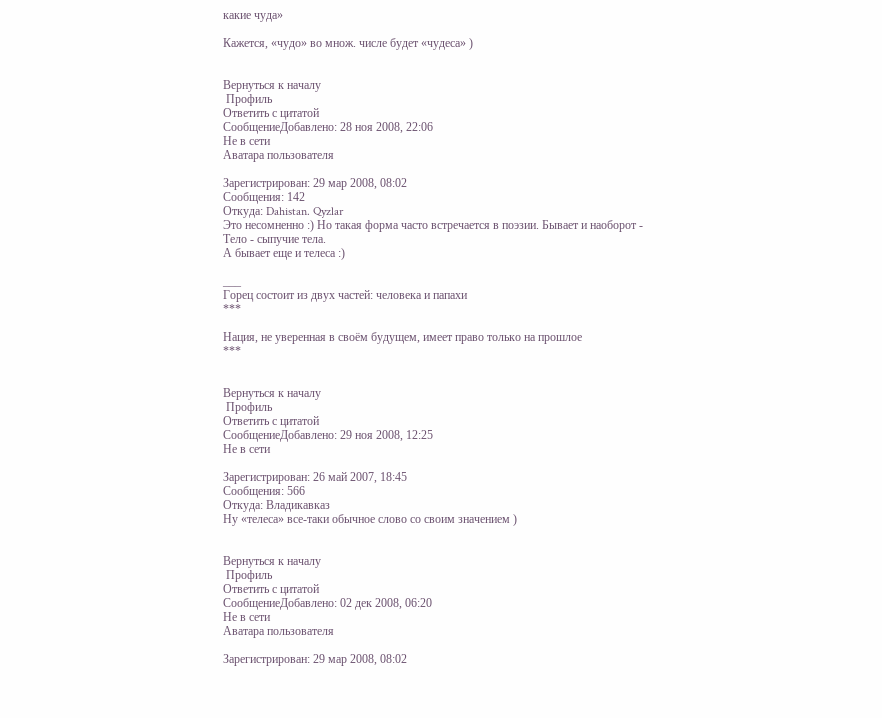какие чуда»

Кажется, «чудо» во множ. числе будет «чудеса» )


Вернуться к началу
 Профиль
Ответить с цитатой
СообщениеДобавлено: 28 ноя 2008, 22:06
Не в сети
Аватара пользователя

Зарегистрирован: 29 мар 2008, 08:02
Сообщения: 142
Откуда: Dahistan. Qyzlar
Это несомненно :) Но такая форма часто встречается в поэзии. Бывает и наоборот -
Тело - сыпучие тела.
А бывает еще и телеса :)

___
Горец состоит из двух частей: человека и папахи
***

Нация, не уверенная в своём будущем, имеет право только на прошлое
***


Вернуться к началу
 Профиль
Ответить с цитатой
СообщениеДобавлено: 29 ноя 2008, 12:25
Не в сети

Зарегистрирован: 26 май 2007, 18:45
Сообщения: 566
Откуда: Владикавказ
Ну «телеса» все-таки обычное слово со своим значением )


Вернуться к началу
 Профиль
Ответить с цитатой
СообщениеДобавлено: 02 дек 2008, 06:20
Не в сети
Аватара пользователя

Зарегистрирован: 29 мар 2008, 08:02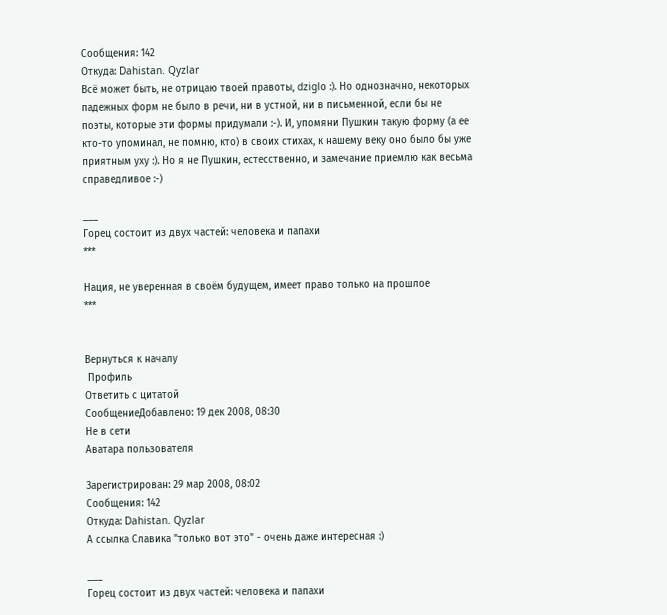Сообщения: 142
Откуда: Dahistan. Qyzlar
Всё может быть, не отрицаю твоей правоты, dziglо :). Но однозначно, некоторых падежных форм не было в речи, ни в устной, ни в письменной, если бы не поэты, которые эти формы придумали :-). И, упомяни Пушкин такую форму (а ее кто-то упоминал, не помню, кто) в своих стихах, к нашему веку оно было бы уже приятным уху :). Но я не Пушкин, естесственно, и замечание приемлю как весьма справедливое :-)

___
Горец состоит из двух частей: человека и папахи
***

Нация, не уверенная в своём будущем, имеет право только на прошлое
***


Вернуться к началу
 Профиль
Ответить с цитатой
СообщениеДобавлено: 19 дек 2008, 08:30
Не в сети
Аватара пользователя

Зарегистрирован: 29 мар 2008, 08:02
Сообщения: 142
Откуда: Dahistan. Qyzlar
А ссылка Славика "только вот это" - очень даже интересная :)

___
Горец состоит из двух частей: человека и папахи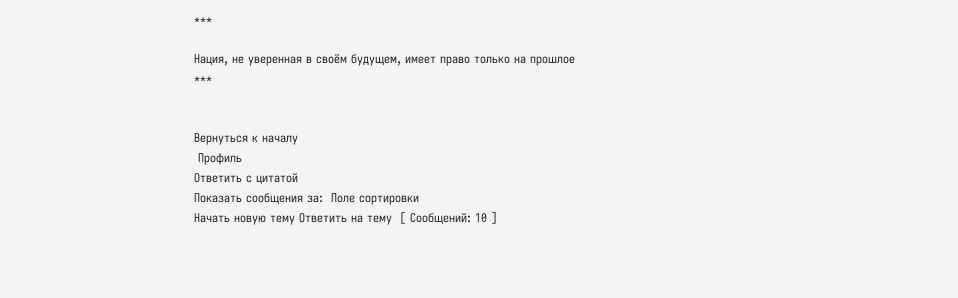***

Нация, не уверенная в своём будущем, имеет право только на прошлое
***


Вернуться к началу
 Профиль
Ответить с цитатой
Показать сообщения за:  Поле сортировки
Начать новую тему Ответить на тему  [ Сообщений: 10 ]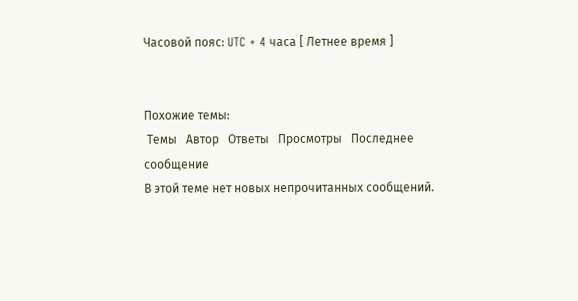Часовой пояс: UTC + 4 часа [ Летнее время ]


Похожие темы:
 Темы   Автор   Ответы   Просмотры   Последнее сообщение
В этой теме нет новых непрочитанных сообщений.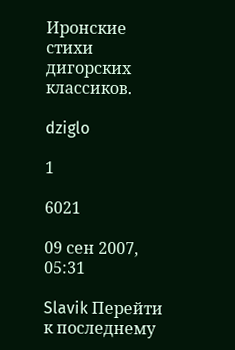Иронские стихи дигорских классиков.

dziglo

1

6021

09 сен 2007, 05:31

Slavik Перейти к последнему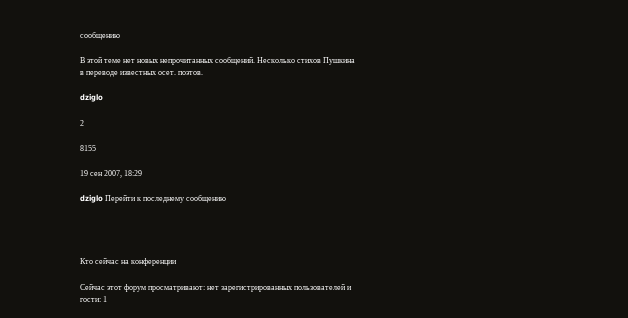сообщению

В этой теме нет новых непрочитанных сообщений. Несколько стихов Пушкина в переводе известных осет. поэтов.

dziglo

2

8155

19 сен 2007, 18:29

dziglo Перейти к последнему сообщению




Кто сейчас на конференции

Сейчас этот форум просматривают: нет зарегистрированных пользователей и гости: 1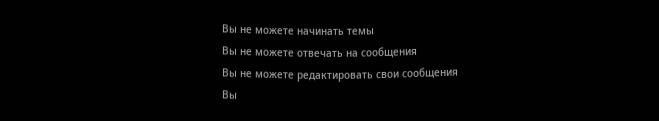Вы не можете начинать темы
Вы не можете отвечать на сообщения
Вы не можете редактировать свои сообщения
Вы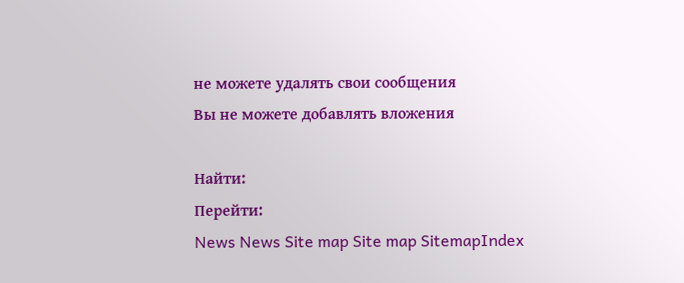не можете удалять свои сообщения
Вы не можете добавлять вложения

Найти:
Перейти:
News News Site map Site map SitemapIndex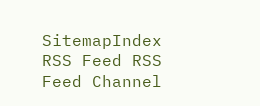SitemapIndex RSS Feed RSS Feed Channel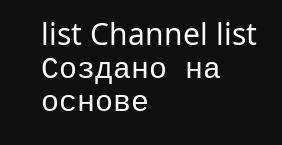list Channel list
Создано на основе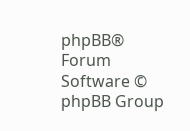phpBB® Forum Software © phpBB Group